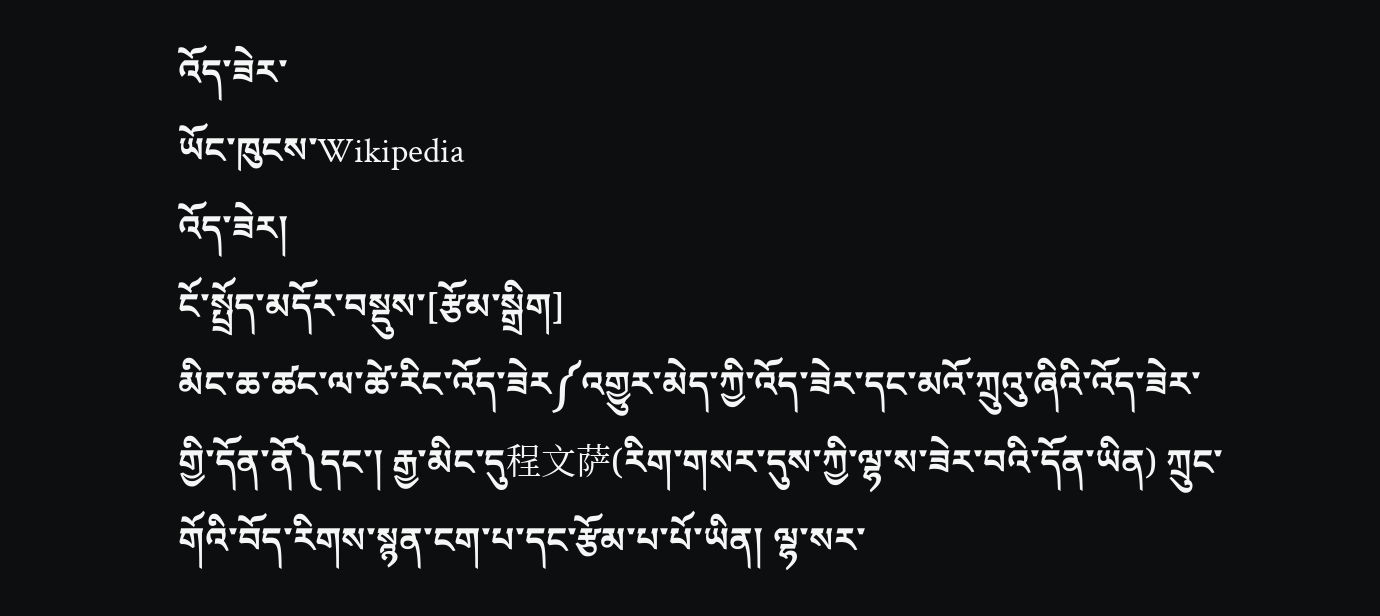འོད་ཟེར་
ཡོང་ཁུངས་Wikipedia
འོད་ཟེར།
ངོ་སྤྲོད་མདོར་བསྡུས་[རྩོམ་སྒྲིག]
མིང་ཆ་ཚང་ལ་ཚེ་རིང་འོད་ཟེར༼འགྱུར་མེད་ཀྱི་འོད་ཟེར་དང་མའོ་ཀྲུའུ་ཞིའི་འོད་ཟེར་གྱི་དོན་ནོ༽དང་། རྒྱ་མིང་དུ程文萨(རིག་གསར་དུས་ཀྱི་ལྷ་ས་ཟེར་བའི་དོན་ཡིན) ཀྲུང་གོའི་བོད་རིགས་སྙན་ངག་པ་དང་རྩོམ་པ་པོ་ཡིན། ལྷ་སར་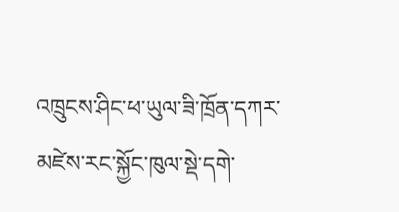འཁྲུངས་ཤིང་ཕ་ཡུལ་ཟི་ཁྲོན་དཀར་མཛེས་རང་སྐྱོང་ཁུལ་སྡེ་དགེ་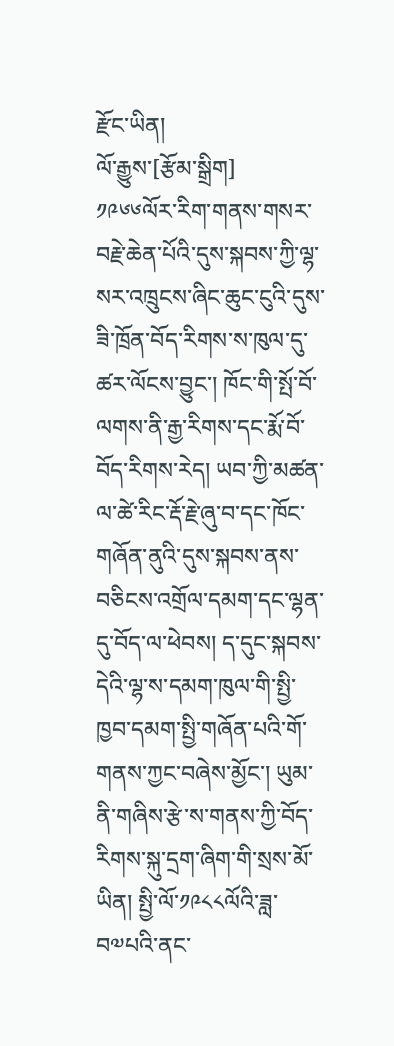རྫོང་ཡིན།
ལོ་རྒྱུས་[རྩོམ་སྒྲིག]
༡༩༦༦ལོར་རིག་གནས་གསར་བརྗེ་ཆེན་པོའི་དུས་སྐབས་ཀྱི་ལྷ་སར་འཁྲུངས་ཞིང་ཆུང་ངུའི་དུས་ཟི་ཁྲོན་བོད་རིགས་ས་ཁུལ་དུ་ཚར་ལོངས་བྱུང་། ཁོང་གི་སྤོ་བོ་ལགས་ནི་རྒྱ་རིགས་དང་རྨོ་བོ་བོད་རིགས་རེད། ཡབ་ཀྱི་མཚན་ལ་ཚེ་རིང་རྡོ་རྗེ་ཞུ་བ་དང་ཁོང་གཞོན་ནུའི་དུས་སྐབས་ནས་བཅིངས་འགྲོལ་དམག་དང་ལྷན་དུ་བོད་ལ་ཕེབས། ད་དུང་སྐབས་དེའི་ལྷ་ས་དམག་ཁུལ་གི་སྤྱི་ཁྱབ་དམག་སྤྱི་གཞོན་པའི་གོ་གནས་ཀྱང་བཞེས་མྱོང་། ཡུམ་ནི་གཞིས་རྩེ་ས་གནས་ཀྱི་བོད་རིགས་སྐུ་དྲག་ཞིག་གི་སྲས་མོ་ཡིན། སྤྱི་ལོ་༡༩༨༨ལོའི་ཟླ་བ༧པའི་ནང་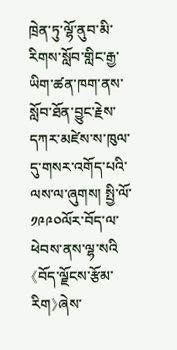ཁྲེན་ཏུ་ལྷོ་ནུབ་མི་རིགས་སློབ་གླིང་རྒྱ་ཡིག་ཚན་ཁག་ནས་སློབ་ཐོན་བྱུང་རྗེས་དཀར་མཛེས་ས་ཁུལ་དུ་གསར་འགོད་པའི་ལས་ལ་ཞུགས། སྤྱི་ལོ་༡༩༩༠ལོར་བོད་ལ་ཕེབས་ནས་ལྷ་སའི《བོད་ལྗོངས་རྩོམ་རིག》ཞེས་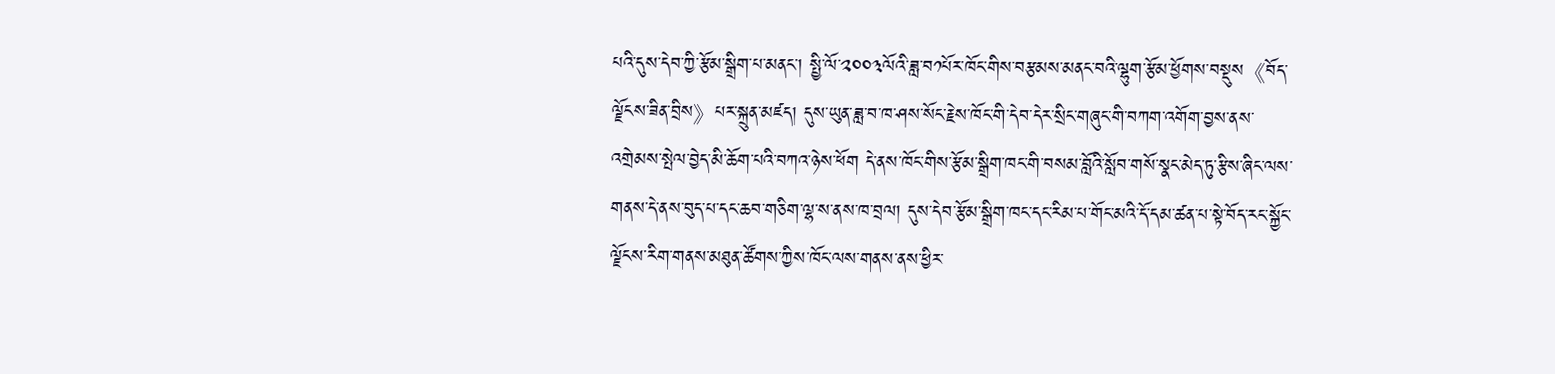པའི་དུས་དེབ་ཀྱི་རྩོམ་སྒྲིག་པ་མནང་། སྤྱི་ལོ་༢༠༠༣ལོའི་ཟླ་བ༡པོར་ཁོང་གིས་བརྩམས་མནང་བའི་ལྷུག་རྩོམ་ཕྱོགས་བསྡུས《བོད་ལྗོངས་ཟིན་བྲིས》པར་སྐྲུན་མཛད། དུས་ཡུན་ཟླ་བ་ཁ་ཤས་སོང་རྗེས་ཁོང་གི་དེབ་དེར་སྲིང་གཞུང་གི་བཀག་འགོག་བྱས་ནས་འགྲེམས་སྤེལ་བྱེད་མི་ཆོག་པའི་བཀའ་ཉེས་ཕོག དེ་ནས་ཁོང་གིས་རྩོམ་སྒྲིག་ཁང་གི་བསམ་བློའི་སློབ་གསོ་སྣང་མེད་ཏུ་རྩིས་ཞིང་ལས་གནས་དེ་ནས་བུད་པ་དང་ཆབ་གཅིག་ལྷ་ས་ནས་ཁ་བྲལ། དུས་དེབ་རྩོམ་སྒྲིག་ཁང་དང་རིམ་པ་གོང་མའི་དོ་དམ་ཚན་པ་སྟེ་བོད་རང་སྐྱོང་ལྗོངས་རིག་གནས་མཐུན་ཚོགས་ཀྱིས་ཁོང་ལས་གནས་ནས་ཕྱིར་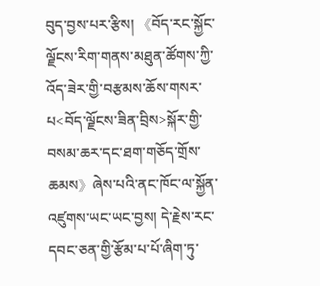བུད་བྱས་པར་རྩིས། 《བོད་རང་སྐྱོང་ལྗོངས་རིག་གནས་མཐུན་ཚོགས་ཀྱི་འོད་ཟེར་གྱི་བརྩམས་ཆོས་གསར་པ<བོད་ལྗོངས་ཟིན་བྲིས>སྐོར་གྱི་བསམ་ཆར་དང་ཐག་གཅོད་གྲོས་ཆམས》ཞེས་པའི་ནང་ཁོང་ལ་སྐྱོན་འཛུགས་ཡང་ཡང་བྱས། དེ་རྗེས་རང་དབང་ཅན་གྱི་རྩོམ་པ་པོ་ཞིག་ཏུ་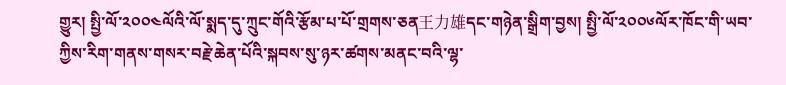གྱུར། སྤྱི་ལོ་༢༠༠༤ལོའི་ལོ་སྨད་དུ་ཀྲུང་གོའི་རྩོམ་པ་པོ་གྲགས་ཅན王力雄དང་གཉེན་སྒྲིག་བྱས། སྤྱི་ལོ་༢༠༠༦ལོར་ཁོང་གི་ཡབ་ཀྱིས་རིག་གནས་གསར་བརྗེ་ཆེན་པོའི་སྐབས་སུ་ཉར་ཚགས་མནང་བའི་ལྷ་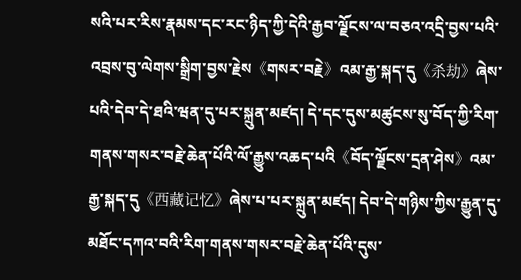སའི་པར་རིས་རྣམས་དང་རང་ཉིད་ཀྱི་དེའི་རྒྱབ་ལྗོངས་ལ་བཅའ་འདྲི་བྱས་པའི་འབྲས་བུ་ལེགས་སྒྲིག་བྱས་རྗེས《གསར་བརྗེ》འམ་རྒྱ་སྐད་དུ《杀劫》ཞེས་པའི་དེབ་དེ་ཐའི་ཝན་དུ་པར་སྐྲུན་མཛད། དེ་དང་དུས་མཚུངས་སུ་བོད་ཀྱི་རིག་གནས་གསར་བརྗེ་ཆེན་པོའི་ལོ་རྒྱུས་འཆད་པའི《བོད་ལྗོངས་དྲན་ཤེས》འམ་རྒྱ་སྐད་དུ《西藏记忆》ཞེས་པ་པར་སྐྲུན་མཛད། དེབ་དེ་གཉིས་ཀྱིས་རྒྱུན་དུ་མཐོང་དཀའ་བའི་རིག་གནས་གསར་བརྗེ་ཆེན་པོའི་དུས་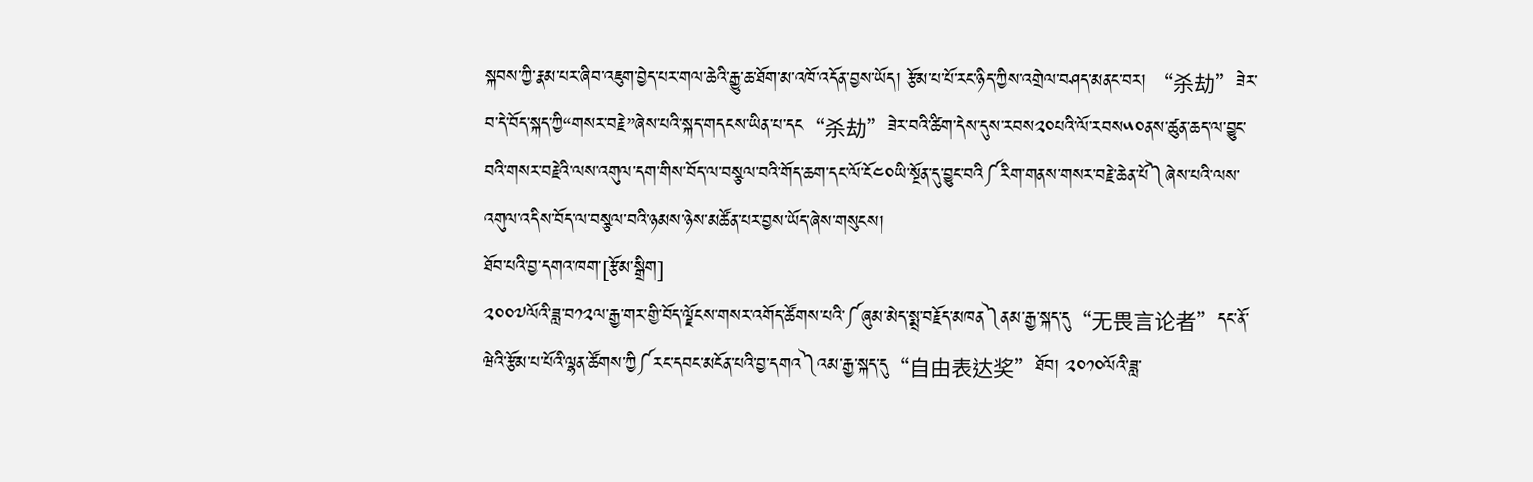སྐབས་ཀྱི་རྣམ་པར་ཞིབ་འཇུག་བྱེད་པར་གལ་ཆེའི་རྒྱུ་ཆ་ཐོག་མ་འཁོ་འདོན་བྱས་ཡོད། རྩོམ་པ་པོ་རང་ཉིད་ཀྱིས་འགྲེལ་བཤད་མནང་བར། “杀劫”ཟེར་བ་དེ་བོད་སྐད་ཀྱི“གསར་བརྗེ”ཞེས་པའི་སྐད་གདངས་ཡིན་པ་དང“杀劫”ཟེར་བའི་ཚིག་དེས་དུས་རབས༢༠པའི་ལོ་རབས༥༠ནས་ཚུན་ཆད་ལ་བྱུང་བའི་གསར་བརྗེའི་ལས་འགུལ་དག་གིས་བོད་ལ་བསྩལ་བའི་གོད་ཆག་དང་ལོ་ངོ༤༠ཡི་སྔོན་དུ་བྱུང་བའི༼རིག་གནས་གསར་བརྗེ་ཆེན་པོ༽ཞེས་པའི་ལས་འགུལ་འདིས་བོད་ལ་བསྩལ་བའི་ཉམས་ཉེས་མཚོན་པར་བྱས་ཡོད་ཞེས་གསུངས།
ཐོབ་པའི་བྱ་དགའ་ཁག་[རྩོམ་སྒྲིག]
༢༠༠༧ལོའི་ཟླ་བ༡༢ལ་རྒྱ་གར་གྱི་བོད་ལྗོངས་གསར་འགོད་ཚོགས་པའི་༼ཞུམ་མེད་སྨྲ་བརྗོད་མཁན༽ནམ་རྒྱ་སྐད་དུ“无畏言论者”དང་ནོ་ཝེའི་རྩོམ་པ་པོའི་ལྷན་ཚོགས་ཀྱི༼རང་དབང་མངོན་པའི་བྱ་དགའ༽འམ་རྒྱ་སྐད་དུ“自由表达奖”ཐོབ། ༢༠༡༠ལོའི་ཟླ་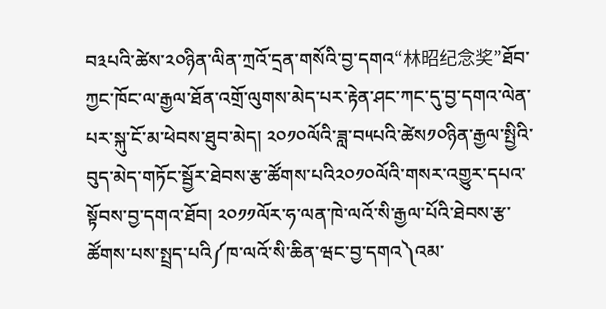བ༣པའི་ཚེས་༢༠ཉིན་ལིན་ཀྲའོ་དྲན་གསོའི་བྱ་དགའ“林昭纪念奖”ཐོབ་ཀྱང་ཁོང་ལ་རྒྱལ་ཐོན་འགྲོ་ལུགས་མེད་པར་རྟེན་ཤང་ཀང་དུ་བྱ་དགའ་ལེན་པར་སྐུ་ངོ་མ་ཕེབས་ཐུབ་མེད། ༢༠༡༠ལོའི་ཟླ་བ༥པའི་ཚེས༡༠ཉིན་རྒྱལ་སྤྱིའི་བུད་མེད་གཏོང་སྦྱོར་ཐེབས་རྩ་ཚོགས་པའི༢༠༡༠ལོའི་གསར་འགྱུར་དཔའ་སྟོབས་བྱ་དགའ་ཐོབ། ༢༠༡༡ལོར་ཧ་ལན་ཁེ་ལའོ་སི་རྒྱལ་པོའི་ཐེབས་རྩ་ཚོགས་པས་སྤྲད་པའི༼ཁ་ལའོ་སི་ཆིན་ཝང་བྱ་དགའ༽འམ་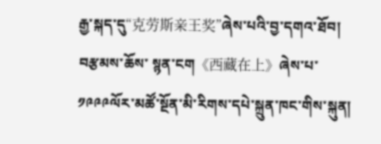རྒྱ་སྐད་དུ“克劳斯亲王奖”ཞེས་པའི་བྱ་དགའ་ཐོབ། བརྩམས་ཆོས་ སྙན་ངག《西藏在上》ཞེས་པ་༡༩༩༩ལོར་མཚོ་སྔོན་མི་རིགས་དཔེ་སྐྲུན་ཁང་གིས་སྐུན།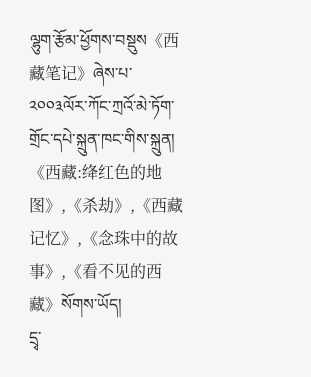ལྷུག་རྩོམ་ཕྱོགས་བསྡུས《西藏笔记》ཞེས་པ་༢༠༠༣ལོར་ཀོང་ཀྲའོ་མེ་ཏོག་གྲོང་དཔེ་སྐྲུན་ཁང་གིས་སྐྲུན། 《西藏:绛红色的地图》,《杀劫》,《西藏记忆》,《念珠中的故事》,《看不见的西藏》སོགས་ཡོད།
དྲྭ་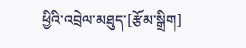ཕྱིའི་འབྲེལ་མཐུད་[རྩོམ་སྒྲིག]